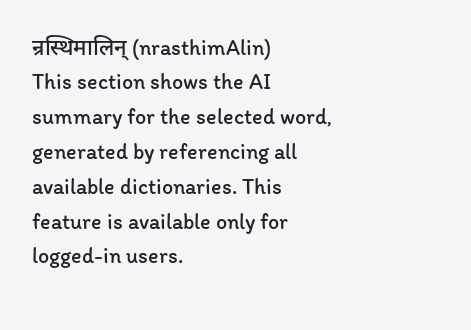न्रस्थिमालिन् (nrasthimAlin)
This section shows the AI summary for the selected word, generated by referencing all available dictionaries. This feature is available only for logged-in users.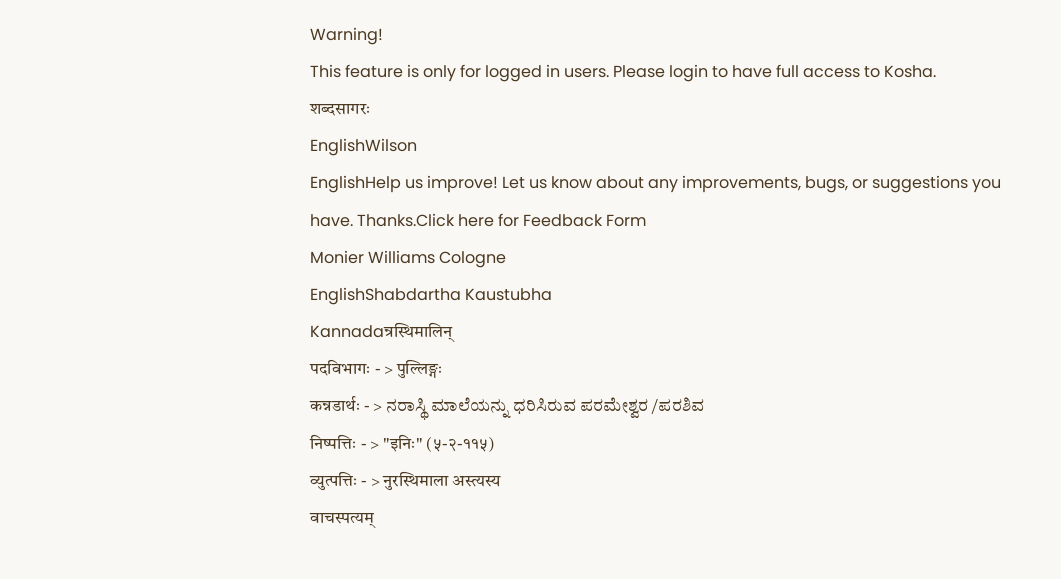Warning!
This feature is only for logged in users. Please login to have full access to Kosha.
शब्दसागरः
EnglishWilson
EnglishHelp us improve! Let us know about any improvements, bugs, or suggestions you have. Thanks.Click here for Feedback Form
Monier Williams Cologne
EnglishShabdartha Kaustubha
Kannadaन्रस्थिमालिन्
पदविभागः - > पुल्लिङ्गः
कन्नडार्थः - > ನರಾಸ್ಥಿ ಮಾಲೆಯನ್ನು ಧರಿಸಿರುವ ಪರಮೇಶ್ವರ /ಪರಶಿವ
निष्पत्तिः - > "इनिः" (५-२-११५)
व्युत्पत्तिः - > नुरस्थिमाला अस्त्यस्य
वाचस्पत्यम्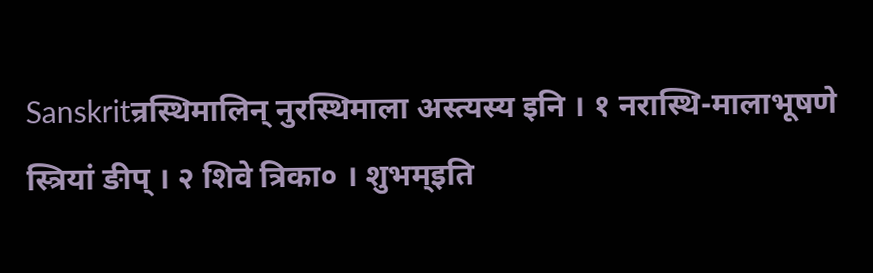Sanskritन्रस्थिमालिन् नुरस्थिमाला अस्त्यस्य इनि । १ नरास्थि-मालाभूषणे स्त्रियां ङीप् । २ शिवे त्रिका० । शुभम्इति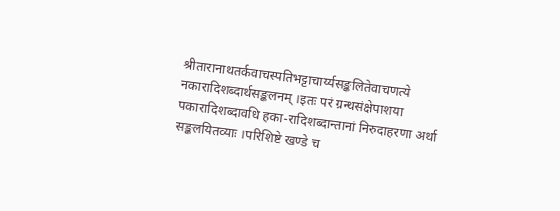श्रीतारानाथतर्कवाचस्पतिभट्टाचार्य्यसङ्कलितेवाचणत्ये नकारादिशब्दार्थसङ्कलनम् ।इतः परं ग्रन्थसंक्षेपाशया पकारादिशब्दावधि हका-रादिशब्दान्तानां निरुदाहरणा अर्था सङ्कलयितव्याः ।परिशिष्टे खण्डे च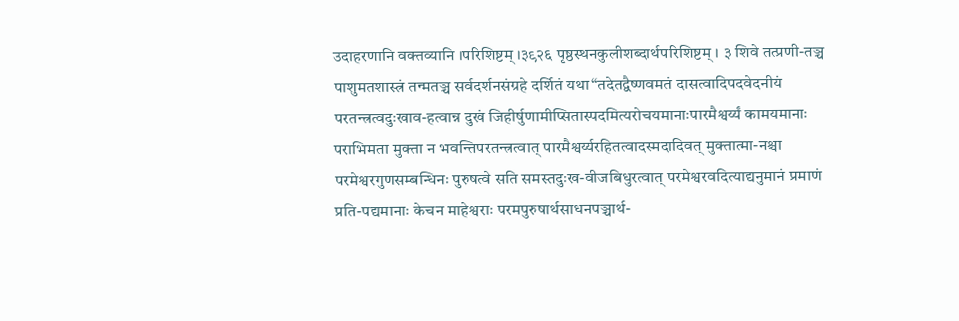उदाहरणानि वक्तव्यानि ।परिशिष्टम् ।३९२६ पृष्ठस्थनकुलीशब्दार्थपरिशिष्टम् । ३ शिवे तत्प्रणी-तञ्च पाशुमतशास्त्रं तन्मतञ्च सर्वदर्शनसंग्रहे दर्शितं यथा“तदेतद्वैष्णवमतं दासत्वादिपदवेदनीयं परतन्त्रत्वदुःखाव-हत्वान्न दुखं जिहीर्षुणामीप्सितास्पदमित्यरोचयमानाःपारमैश्वर्य्यं कामयमानाः पराभिमता मुक्ता न भवन्तिपरतन्त्रत्वात् पारमैश्वर्य्यरहितत्वादस्मदादिवत् मुक्तात्मा-नश्चा परमेश्वरगुणसम्बन्धिनः पुरुषत्वे सति समस्तदुःख-वीजबिधुरत्वात् परमेश्वरवदित्याद्यनुमानं प्रमाणं प्रति-पद्यमानाः केचन माहेश्वराः परमपुरुषार्थसाधनपञ्चार्थ-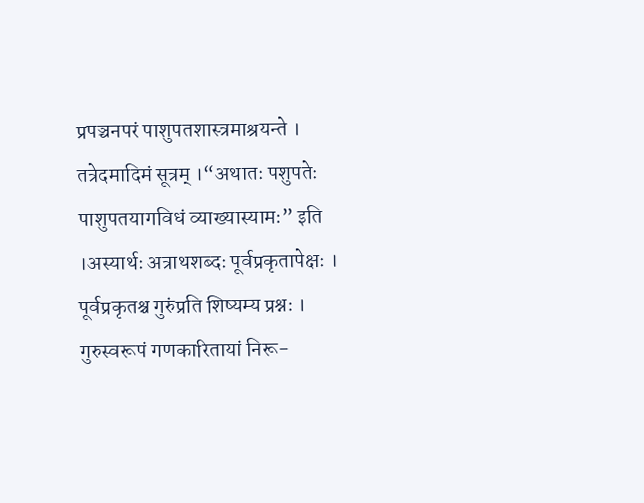प्रपञ्चनपरं पाशुपतशास्त्रमाश्रयन्ते । तत्रेदमादिमं सूत्रम् ।“अथातः पशुपतेः पाशुपतयागविधं व्याख्यास्यामः” इति ।अस्यार्थः अत्राथशब्दः पूर्वप्रकृतापेक्षः । पूर्वप्रकृतश्च गुरुंप्रति शिष्यम्य प्रश्नः । गुरुस्वरूपं गणकारितायां निरू-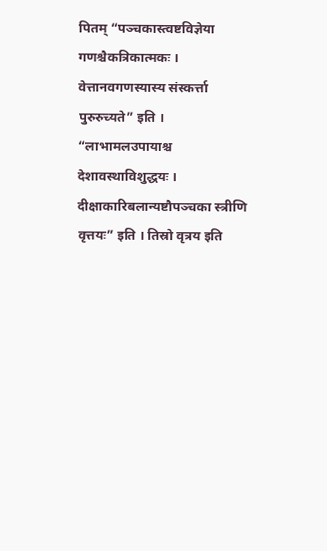पितम् “पञ्चकास्त्वष्टविज्ञेया गणश्चैकत्रिकात्मकः । वेत्तानवगणस्यास्य संस्कर्त्ता पुरुरुच्यते” इति । “लाभामलउपायाश्च देशावस्थाविशुद्धयः । दीक्षाकारिबलान्यष्टौपञ्चका स्त्रीणि वृत्तयः” इति । तिस्रो वृत्रय इति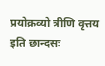प्रयोक्रव्यो त्रीणि वृत्तय इति छान्दसः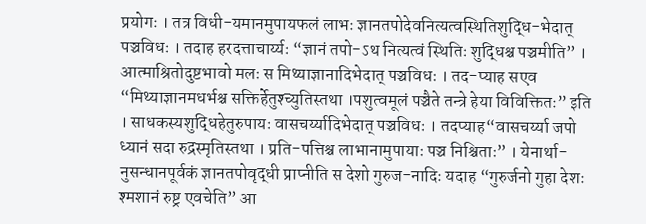प्रयोगः । तत्र विधी-यमानमुपायफलं लाभः ज्ञानतपोदेवनित्यत्वस्थितिशुद्धि-भेदात् पञ्चविधः । तदाह हरदत्ताचार्य्यः “ज्ञानं तपो-ऽथ नित्यत्वं स्थितिः शुद्धिश्च पञ्चमीति” । आत्माश्रितोदुष्टभावो मलः स मिथ्याज्ञानादिभेदात् पञ्चविधः । तद-प्याह सएव “मिथ्याज्ञानमधर्भश्च सक्तिर्हेतुश्च्युतिस्तथा ।पशुत्वमूलं पञ्चैते तन्त्रे हेया विविक्तितः” इति । साधकस्यशुद्धिहेतुरुपायः वासचर्य्यादिभेदात् पञ्चविधः । तदप्याह“वासचर्य्या जपो ध्यानं सदा रुद्रस्मृतिस्तथा । प्रति-पत्तिश्च लाभानामुपायाः पञ्च निश्चिताः” । येनार्था-नुसन्धानपूर्वकं ज्ञानतपोवृद्धी प्राप्नीति स देशो गुरुज-नादिः यदाह “गुरुर्जनो गुहा देशः श्मशानं रुष्ट्र एवचेति” आ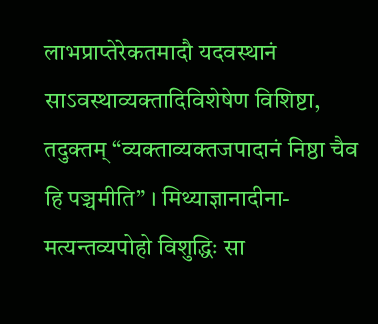लाभप्राप्तेरेकतमादौ यदवस्थानं साऽवस्थाव्यक्तादिविशेषेण विशिष्टा, तदुक्तम् “व्यक्ताव्यक्तजपादानं निष्ठा चैव हि पञ्चमीति” । मिथ्याज्ञानादीना-मत्यन्तव्यपोहो विशुद्धिः सा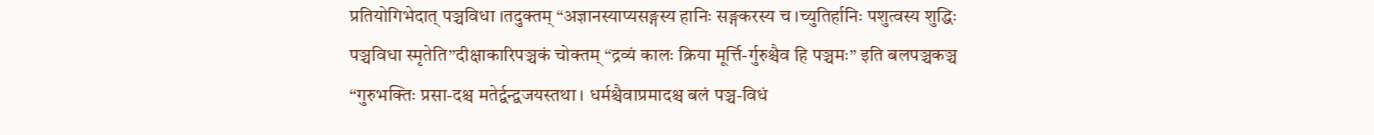प्रतियोगिभेदात् पञ्चविधा ।तदुक्तम् “अज्ञानस्याप्यसङ्गस्य हानिः सङ्गकरस्य च ।च्युतिर्हानिः पशुत्वस्य शुद्धिः पञ्चविधा स्मृतेति”दीक्षाकारिपञ्चकं चोक्तम् “द्रव्यं कालः क्रिया मूर्त्ति-र्गुरुश्चैव हि पञ्चमः” इति बलपञ्चकञ्च “गुरुभक्तिः प्रसा-दश्च मतेर्द्वन्द्वजयस्तथा । धर्मश्चैवाप्रमादश्च बलं पञ्च-विधं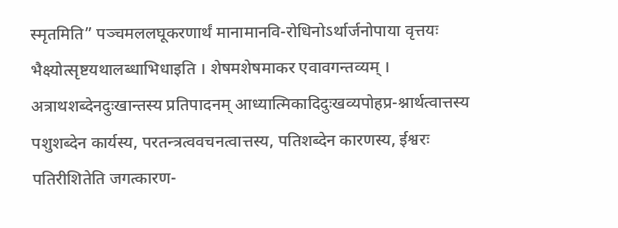स्मृतमिति” पञ्चमललघूकरणार्थं मानामानवि-रोधिनोऽर्थार्जनोपाया वृत्तयः भैक्ष्योत्सृष्टयथालब्धाभिधाइति । शेषमशेषमाकर एवावगन्तव्यम् । अत्राथशब्देनदुःखान्तस्य प्रतिपादनम् आध्यात्मिकादिदुःखव्यपोहप्र-श्नार्थत्वात्तस्य पशुशब्देन कार्यस्य, परतन्त्रत्ववचनत्वात्तस्य, पतिशब्देन कारणस्य, ईश्वरः पतिरीशितेति जगत्कारण-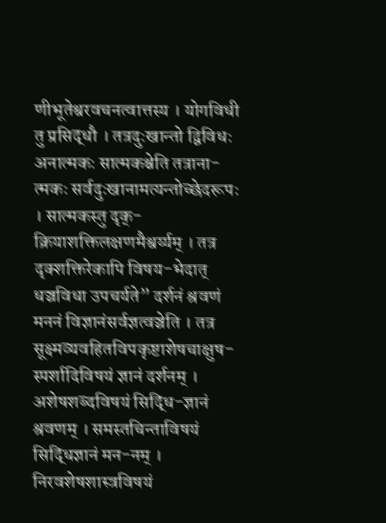णीभूतेश्वरवचनत्वात्तस्य । योगविधी तु प्रसिद्धौ । तत्रदुःखान्तो द्विविधः अनात्मकः सात्मकश्चेति तत्राना-त्मकः सर्वदुःखानामत्यन्तोच्छेदरूपः । सात्मकस्तु दृक्-क्रियाशक्तिलक्षणमैश्वर्य्यम् । तत्र दृक्शक्तिरेकापि विषय-भेदात् धञ्चविधा उपचर्यते” दर्शनं श्रवणं मननं विज्ञानंसर्वज्ञत्वञ्चेति । तत्र सूक्ष्मव्यवहितविपकृष्टाशेषचाक्षुष-स्पर्शादिविषयं ज्ञानं दर्शनम् । अशेषशब्दविषयं सिद्धि-ज्ञानं श्रवणम् । समस्तचिन्ताविषयं सिद्धिज्ञानं मन-नम् । निरवशेषशास्त्रविषयं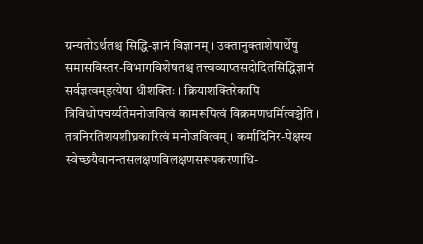ग्रन्यतोऽर्थतश्च सिद्धि-ज्ञानं विज्ञानम् । उक्तानुक्ताशेषार्थेषु समासविस्तर-विभागविशेषतश्च तत्त्वव्याप्तसदोदितसिद्धिज्ञानं सर्वज्ञत्वम्इत्येषा धीशक्तिः । क्रियाशक्तिरेकापि त्रिविधोपचर्य्यतेमनोजवित्वं कामरूपित्वं विक्रमणधर्मित्वञ्चेति । तत्रनिरतिशयशीघ्रकारित्वं मनोजवित्वम् । कर्मादिनिर-पेक्षस्य स्वेच्छयैवानन्तसलक्षणविलक्षणसरूपकरणाधि-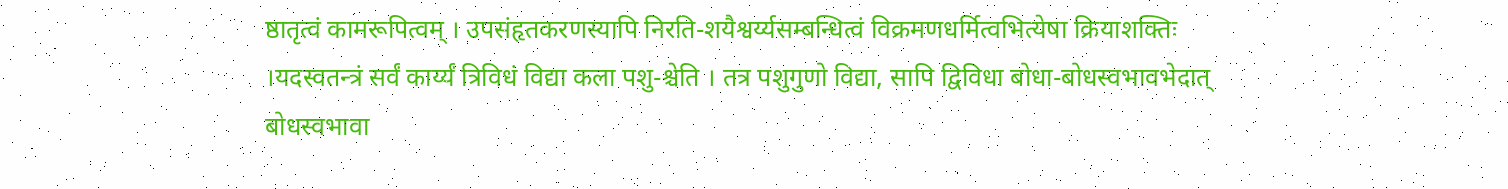ष्ठातृत्वं कामरूपित्वम् । उपसंहृतकरणस्यापि निरति-शयैश्वर्य्यसम्बन्धित्वं विक्रमणधर्मित्वभित्येषा क्रियाशक्तिः ।यदस्वतन्त्रं सर्वं कार्य्यं त्रिविधं विद्या कला पशु-श्चेति । तत्र पशुगुणो विद्या, सापि द्विविधा बोधा-बोधस्वभावभेदात् बोधस्वभावा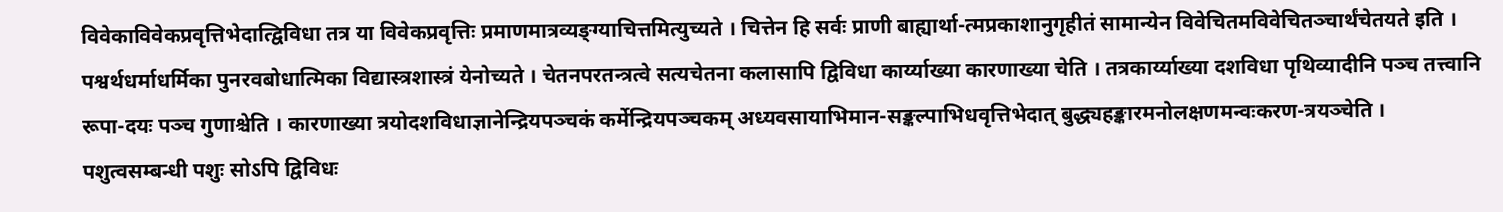विवेकाविवेकप्रवृत्तिभेदात्द्विविधा तत्र या विवेकप्रवृत्तिः प्रमाणमात्रव्यङ्ग्याचित्तमित्युच्यते । चित्तेन हि सर्वः प्राणी बाह्यार्था-त्मप्रकाशानुगृहीतं सामान्येन विवेचितमविवेचितञ्चार्थंचेतयते इति । पश्वर्थधर्माधर्मिका पुनरवबोधात्मिका विद्यास्त्रशास्त्रं येनोच्यते । चेतनपरतन्त्रत्वे सत्यचेतना कलासापि द्विविधा कार्य्याख्या कारणाख्या चेति । तत्रकार्य्याख्या दशविधा पृथिव्यादीनि पञ्च तत्त्वानि रूपा-दयः पञ्च गुणाश्चेति । कारणाख्या त्रयोदशविधाज्ञानेन्द्रियपञ्चकं कर्मेन्द्रियपञ्चकम् अध्यवसायाभिमान-सङ्कल्पाभिधवृत्तिभेदात् बुद्ध्यहङ्कारमनोलक्षणमन्वःकरण-त्रयञ्चेति । पशुत्वसम्बन्धी पशुः सोऽपि द्विविधः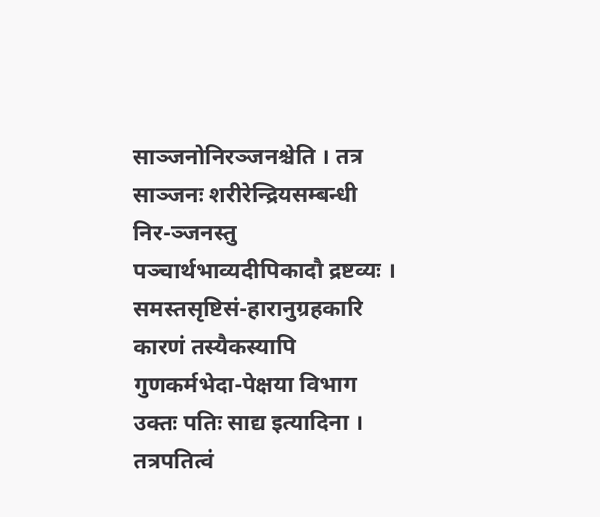साञ्जनोनिरञ्जनश्चेति । तत्र साञ्जनः शरीरेन्द्रियसम्बन्धी निर-ञ्जनस्तु पञ्चार्थभाव्यदीपिकादौ द्रष्टव्यः । समस्तसृष्टिसं-हारानुग्रहकारि कारणं तस्यैकस्यापि गुणकर्मभेदा-पेक्षया विभाग उक्तः पतिः साद्य इत्यादिना । तत्रपतित्वं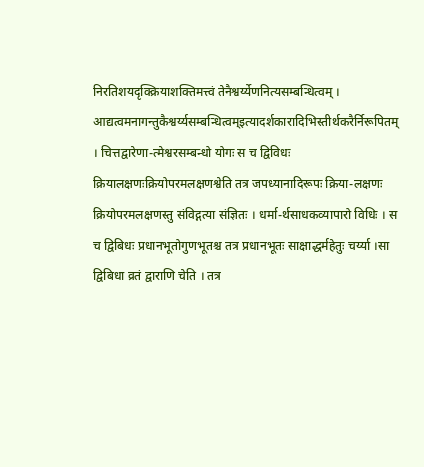निरतिशयदृक्क्रियाशक्तिमत्त्वं तेनैश्वर्य्येणनित्यसम्बन्धित्वम् । आद्यत्वमनागन्तुकैश्वर्य्यसम्बन्धित्वम्इत्यादर्शकारादिभिस्तीर्थकरैर्निरूपितम् । चित्तद्वारेणा-त्मेश्वरसम्बन्धो योगः स च द्विविधः क्रियालक्षणःक्रियोपरमलक्षणश्वेति तत्र जपध्यानादिरूपः क्रिया-लक्षणः क्रियोपरमलक्षणस्तु संविद्गत्या संज्ञितः । धर्मा-र्थसाधकव्यापारो विधिः । स च द्विबिधः प्रधानभूतोगुणभूतश्च तत्र प्रधानभूतः साक्षाद्धर्महेतुः चर्य्या ।सा द्विबिधा व्रतं द्वाराणि चेति । तत्र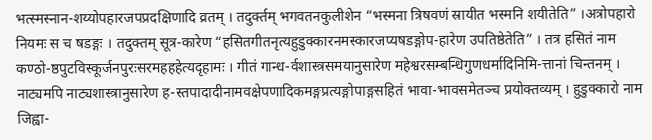भत्स्मस्नान-शय्योपहारजपप्रदक्षिणादि व्रतम् । तदुर्क्तम् भगवतनकुलीशेन “भस्मना त्रिषवणं स्रायीत भस्मनि शयीतेति” ।अत्रोपहारो नियमः स च षडङ्गः । तदुक्तम् सूत्र-कारेण “हसितगीतनृत्यहुडुक्कारनमस्कारजप्यषडङ्गोप-हारेण उपतिष्ठेतेति” । तत्र हसितं नाम कण्ठो-ष्ठपुटविस्कूर्जनपुरःसरमहहहेत्यदृहामः । गीतं गान्ध-र्वशास्त्रसमयानुसारेण महेश्वरसम्बन्धिगुणधर्मादिनिमि-त्तानां चिन्तनम् । नाट्यमपि नाट्यशास्त्रानुसारेण ह-स्तपादादीनामवक्षेपणादिकमङ्गप्रत्यङ्गोपाङ्गसहितं भावा-भावसमेतञ्च प्रयोक्तव्यम् । हुडुक्कारो नाम जिह्वा-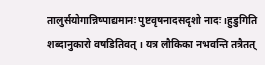तालुर्सयोगान्निष्पाद्यमानः पुष्टवृषनादसदृशो नादः ।हुडुगिति शब्दानुकारो वषडितिवत् । यत्र लौकिका नभवन्ति तत्रैतत्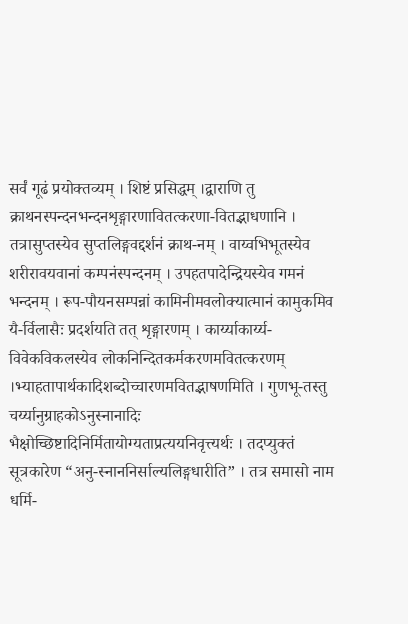सर्वं गूढं प्रयोक्तव्यम् । शिष्टं प्रसिद्धम् ।द्वाराणि तु क्राथनस्पन्दनभन्दनशृङ्गारणावितत्करणा-वितद्भाधणानि । तत्रासुप्तस्येव सुप्तलिङ्गवद्दर्शनं क्राथ-नम् । वाय्वभिभूतस्येव शरीरावयवानां कम्पनंस्पन्दनम् । उपहतपादेन्द्रियस्येव गमनं भन्दनम् । रूप-पौयनसम्पन्नां कामिनीमवलोक्यात्मानं कामुकमिव यै-र्विलासैः प्रदर्शयति तत् शृङ्गारणम् । कार्य्याकार्य्य-विवेकविकलस्येव लोकनिन्दितकर्मकरणमवितत्करणम् ।भ्याहतापार्थकादिशब्दोच्चारणमवितद्भाषणमिति । गुणभू-तस्तु चर्य्यानुग्राहकोऽनुस्नानादिः भैक्षोच्छिष्टादिनिर्मितायोग्यताप्रत्ययनिवृत्त्यर्थः । तदप्युक्तं सूत्रकारेण “अनु-स्नाननिर्साल्यलिङ्गधारीति” । तत्र समासो नाम धर्मि-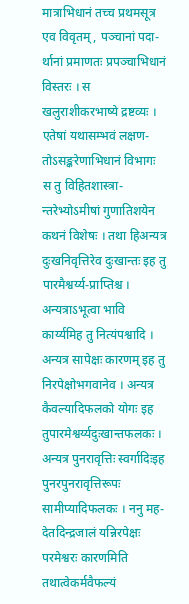मात्राभिधानं तच्च प्रथमसूत्र एव विवृतम्, पञ्चानां पदा-र्थानां प्रमाणतः प्रपञ्चाभिधानं विस्तरः । स खलुराशीकरभाष्ये द्रष्टव्यः । एतेषां यथासम्भवं लक्षण-तोऽसङ्करेणाभिधानं विभागः स तु विहितशास्त्रा-न्तरेभ्योऽमीषां गुणातिशयेन कथनं विशेषः । तथा हिअन्यत्र दुःखनिवृत्तिरेव दुःखान्तः इह तु पारमैश्वर्य्य-प्राप्तिश्च । अन्यत्राऽभूत्वा भावि कार्य्यमिह तु नित्यंपश्वादि । अन्यत्र सापेक्षः कारणम् इह तु निरपेक्षोभगवानेव । अन्यत्र कैवल्यादिफलको योगः इह तुपारमेश्वर्य्यदुःखान्तफलकः । अन्यत्र पुनरावृत्तिः स्वर्गादिःइह पुनरपुनरावृत्तिरूपः सामीप्यादिफलकः । ननु मह-देतदिन्द्रजालं यन्निरपेक्षः परमेश्वरः कारणमिति तथात्वेकर्मवैफल्यं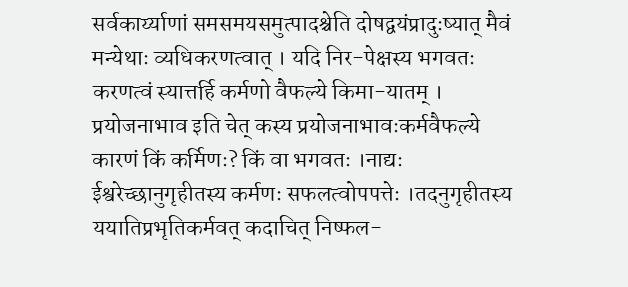सर्वकार्य्याणां समसमयसमुत्पादश्चेति दोषद्वयंप्रादुःष्यात् मैवं मन्येथाः व्यधिकरणत्वात् । यदि निर-पेक्षस्य भगवतः करणत्वं स्यात्तर्हि कर्मणो वैफल्ये किमा-यातम् । प्रयोजनाभाव इति चेत् कस्य प्रयोजनाभावःकर्मवैफल्ये कारणं किं कर्मिणः? किं वा भगवतः ।नाद्यः ईश्वरेच्छानुगृहीतस्य कर्मणः सफलत्वोपपत्तेः ।तदनुगृहीतस्य ययातिप्रभृतिकर्मवत् कदाचित् निष्फल-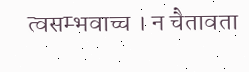त्वसम्भवाच्च । न चैतावता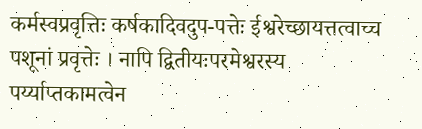कर्मस्वप्रवृत्तिः कर्षकादिवदुप-पत्तेः ईश्वरेच्छायत्तत्वाच्च पशूनां प्रवृत्तेः । नापि द्वितीयःपरमेश्वरस्य पर्य्याप्तकामत्वेन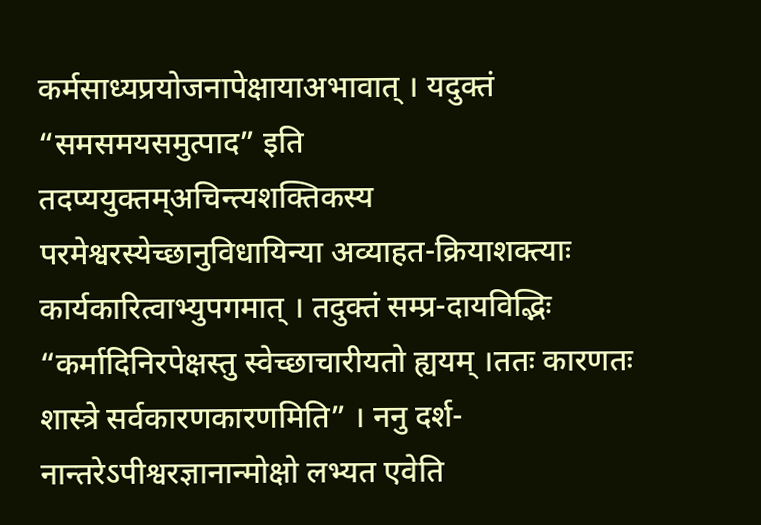कर्मसाध्यप्रयोजनापेक्षायाअभावात् । यदुक्तं “समसमयसमुत्पाद” इति तदप्ययुक्तम्अचिन्त्यशक्तिकस्य परमेश्वरस्येच्छानुविधायिन्या अव्याहत-क्रियाशक्त्याः कार्यकारित्वाभ्युपगमात् । तदुक्तं सम्प्र-दायविद्भिः “कर्मादिनिरपेक्षस्तु स्वेच्छाचारीयतो ह्ययम् ।ततः कारणतः शास्त्रे सर्वकारणकारणमिति” । ननु दर्श-नान्तरेऽपीश्वरज्ञानान्मोक्षो लभ्यत एवेति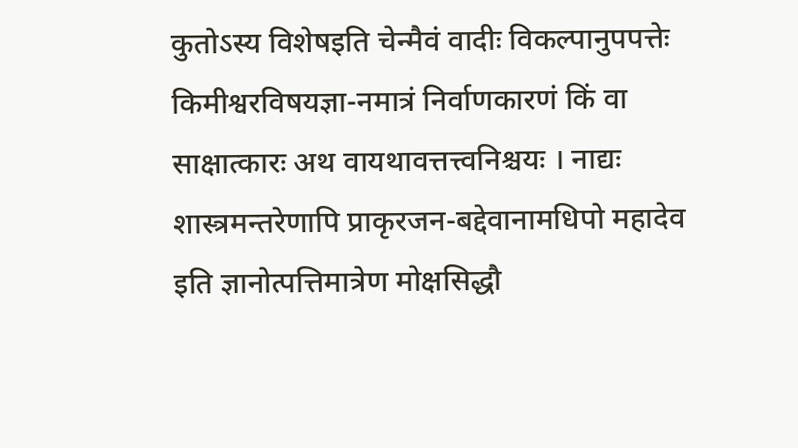कुतोऽस्य विशेषइति चेन्मैवं वादीः विकल्पानुपपत्तेः किमीश्वरविषयज्ञा-नमात्रं निर्वाणकारणं किं वा साक्षात्कारः अथ वायथावत्तत्त्वनिश्चयः । नाद्यः शास्त्रमन्तरेणापि प्राकृरजन-बद्देवानामधिपो महादेव इति ज्ञानोत्पत्तिमात्रेण मोक्षसिद्धौ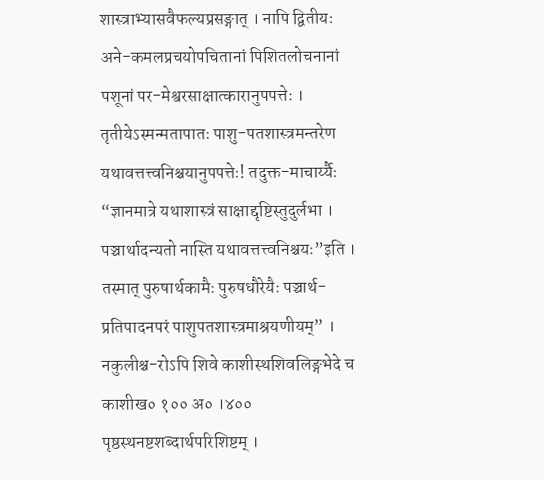शास्त्राभ्यासवैफल्यप्रसङ्गात् । नापि द्वितीयः अने-कमलप्रचयोपचितानां पिशितलोचनानां पशूनां पर-मेश्वरसाक्षात्कारानुपपत्तेः । तृतीयेऽस्मन्मतापातः पाशु-पतशास्त्रमन्तरेण यथावत्तत्त्वनिश्चयानुपपत्तेः! तदुक्त-माचार्य्यैः “ज्ञानमात्रे यथाशास्त्रं साक्षाद्दृष्टिस्तुदुर्लभा । पञ्चार्थादन्यतो नास्ति यथावत्तत्त्वनिश्चयः”इति । तस्मात् पुरुषार्थकामैः पुरुषधौरेयैः पञ्चार्थ-प्रतिपादनपरं पाशुपतशास्त्रमाश्रयणीयम्” । नकुलीश्च-रोऽपि शिवे काशीस्थशिवलिङ्गभेदे च काशीख० १०० अ० ।४०० पृष्ठस्थनष्टशब्दार्थपरिशिष्टम् ।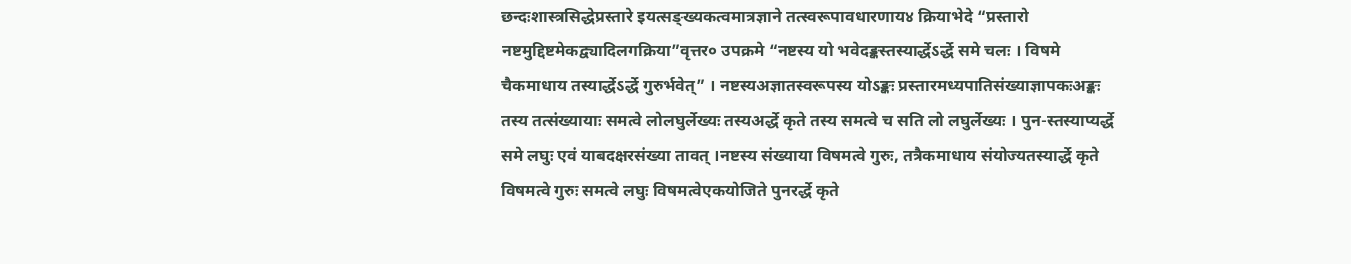छन्दःशास्त्रसिद्धेप्रस्तारे इयत्सङ्ख्यकत्वमात्रज्ञाने तत्स्वरूपावधारणाय४ क्रियाभेदे “प्रस्तारो नष्टमुद्दिष्टमेकद्व्यादिलगक्रिया”वृत्तर० उपक्रमे “नष्टस्य यो भवेदङ्कस्तस्यार्द्धेऽर्द्धे समे चलः । विषमे चैकमाधाय तस्यार्द्धेऽर्द्धे गुरुर्भवेत्” । नष्टस्यअज्ञातस्वरूपस्य योऽङ्कः प्रस्तारमध्यपातिसंख्याज्ञापकःअङ्कः तस्य तत्संख्यायाः समत्वे लोलघुर्लेख्यः तस्यअर्द्धे कृते तस्य समत्वे च सति लो लघुर्लेख्यः । पुन-स्तस्याप्यर्द्धे समे लघुः एवं याबदक्षरसंख्या तावत् ।नष्टस्य संख्याया विषमत्वे गुरुः, तत्रैकमाधाय संयोज्यतस्यार्द्धे कृते विषमत्वे गुरुः समत्वे लघुः विषमत्वेएकयोजिते पुनरर्द्धे कृते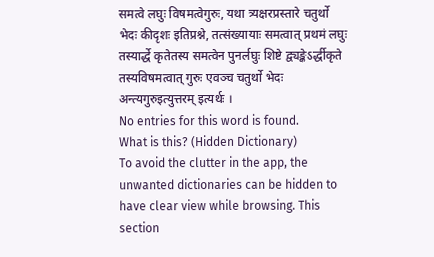समत्वे लघुः विषमत्वेगुरुः, यथा त्र्यक्षरप्रस्तारे चतुर्थो भेदः कीदृशः इतिप्रश्ने, तत्संख्यायाः समत्वात् प्रथमं लघुः तस्यार्द्धे कृतेतस्य समत्वेन पुनर्लघुः शिष्टे द्व्यङ्केऽर्द्धीकृते तस्यविषमत्वात् गुरुः एवञ्च चतुर्थो भेदः अन्त्यगुरुइत्युत्तरम् इत्यर्थः ।
No entries for this word is found.
What is this? (Hidden Dictionary)
To avoid the clutter in the app, the unwanted dictionaries can be hidden to have clear view while browsing. This section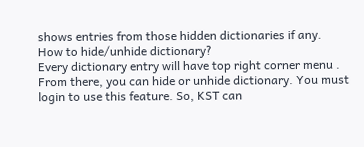shows entries from those hidden dictionaries if any.
How to hide/unhide dictionary?
Every dictionary entry will have top right corner menu . From there, you can hide or unhide dictionary. You must login to use this feature. So, KST can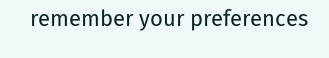remember your preferences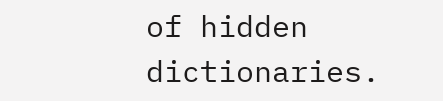of hidden dictionaries.